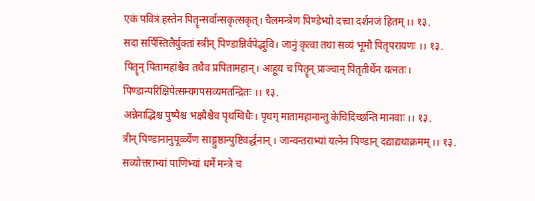एकं पवित्रं हस्तेन पितॄन्सर्वान्सकृत्सकृत्। चैलमन्त्रेण पिण्डेभ्यो दत्त्वा दर्शनजं हितम् ।। १३.
सदा सर्पिस्तिलैर्युक्तां स्त्रीन् पिण्डान्निर्वपेद्भुवि। जानुं कृत्वा तथा सव्यं भूमौ पितृपरायणः ।। १३.
पितॄन् पितामहांश्चैव तथैव प्रपितामहान्। आहूय च पितॄन् प्राञ्चान् पितृतीर्थेन यत्नतः। पिण्डान्परिक्षिपेत्सम्यगपसव्यमतन्द्रितः ।। १३.
अन्नेनाद्भिश्च पुष्पैश्च भक्ष्यैश्चैव पृथग्विधैः। पृथग् मातामहानान्तु केचिदिच्छन्ति मानवाः ।। १३.
त्रीन् पिण्डानानुपूर्व्व्येण साङ्गुष्ठान्पुष्टिवर्द्धनान् । जान्वन्तराभ्यां यत्नेन पिण्डान् दद्याद्यथाक्रमम् ।। १३.
सव्योत्तराभ्यां पाणिभ्यां धर्मे मन्त्रे च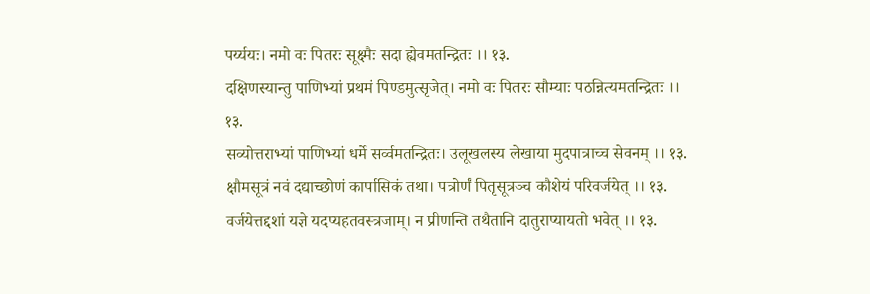पर्य्ययः। नमो वः पितरः सूक्ष्मैः सदा ह्येवमतन्द्रितः ।। १३.
दक्षिणस्यान्तु पाणिभ्यां प्रथमं पिण्डमुत्सृजेत्। नमो वः पितरः सौम्याः पठन्नित्यमतन्द्रितः ।। १३.
सव्योत्तराभ्यां पाणिभ्यां धर्मे सर्व्वमतन्द्रितः। उलूखलस्य लेखाया मुदपात्राच्च सेवनम् ।। १३.
क्षौमसूत्रं नवं दद्याच्छोणं कार्पासिकं तथा। पत्रोर्णं पितृसूत्रञ्च कौशेयं परिवर्जयेत् ।। १३.
वर्जयेत्तद्दशां यज्ञे यदप्यहतवस्त्रजाम्। न प्रीणन्ति तथैतानि दातुराप्यायतो भवेत् ।। १३.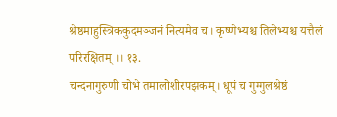श्रेष्ठमाहुस्त्रिककुदमञ्जनं नित्यमेव च। कृष्णेभ्यश्च तिलेभ्यश्च यत्तैलं परिरक्षितम् ।। १३.
चन्दनागुरुणी चोभे तमालोशीरपझकम्। धूपं च गुग्गुलश्रेष्ठं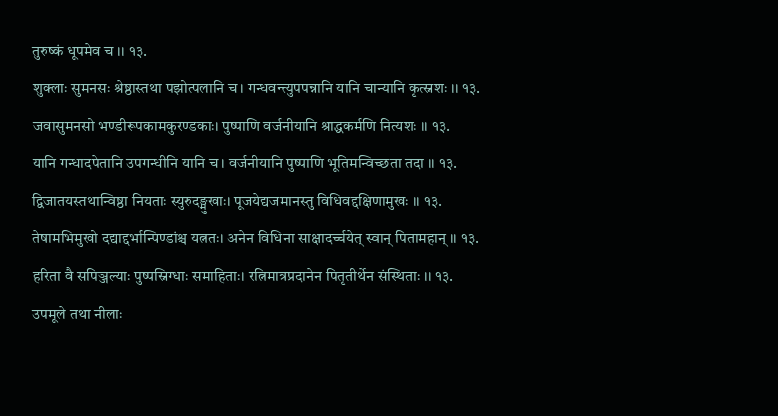तुरुष्कं धूपमेव च ।। १३.
शुक्लाः सुमनसः श्रेष्ठास्तथा पझोत्पलानि च। गन्धवन्त्युपपन्नानि यानि चान्यानि कृत्स्नशः ।। १३.
जवासुमनसो भण्डीरूपकामकुरण्डकाः। पुष्पाणि वर्जनीयानि श्राद्धकर्मणि नित्यशः ।। १३.
यानि गन्धादपेतानि उपगन्धीनि यानि च। वर्जनीयानि पुष्पाणि भूतिमन्विच्छता तदा ।। १३.
द्विजातयस्तथान्विष्ठा नियताः स्युरुदङ्मुखाः। पूजयेद्यजमानस्तु विधिवद्दक्षिणामुखः ।। १३.
तेषामभिमुखो दद्याद्दर्भान्पिण्डांश्च यत्नतः। अनेन विधिना साक्षादर्च्चयेत् स्वान् पितामहान् ।। १३.
हरिता वै सपिञ्जल्याः पुष्पस्निग्धाः समाहिताः। रत्निमात्रप्रदानेन पितृतीर्थेन संस्थिताः ।। १३.
उपमूले तथा नीलाः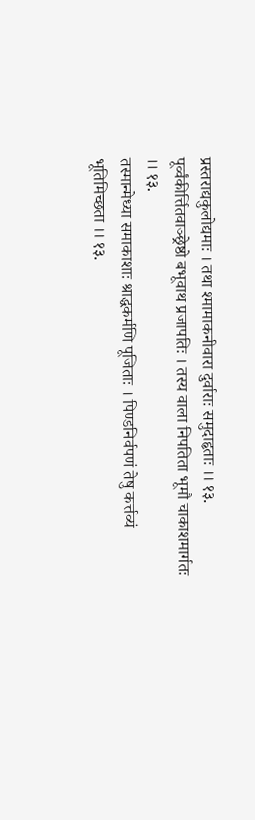प्रस्तराद्यकुलोद्यमाः । तथा श्मामाकनीवारा दुर्वाराः समुदाहृताः ।। १३.
पूर्व्वंकीर्त्तितवाञ्छ्रेष्ठो बभूवाथ प्रजापतिः । तस्य वाला निपतिता भूमौ चाकाशमार्गतः ।। १३.
तस्मान्मेध्या समाकाशाः श्राद्धकर्मणि पूजिताः । पिण्डनिर्वपणं तेषु कर्त्तव्यं भूतिमिच्छता ।। १३.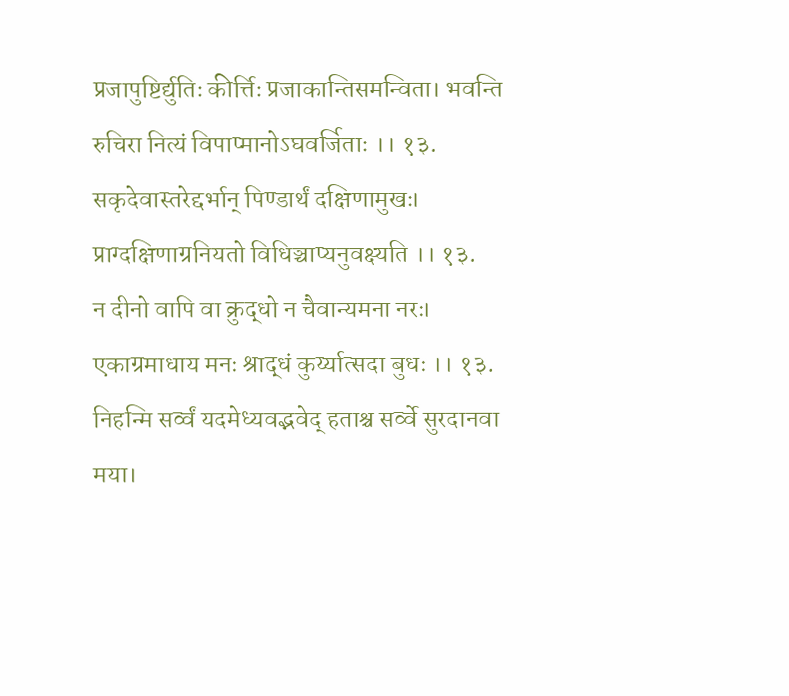प्रजापुष्टिर्द्युतिः कीर्त्तिः प्रजाकान्तिसमन्विता। भवन्ति रुचिरा नित्यं विपाप्मानोऽघवर्जिताः ।। १३.
सकृदेवास्तरेद्दर्भान् पिण्डार्थं दक्षिणामुखः। प्राग्दक्षिणाग्रनियतो विधिञ्चाप्यनुवक्ष्यति ।। १३.
न दीनो वापि वा क्रुद्धो न चैवान्यमना नरः। एकाग्रमाधाय मनः श्राद्धं कुर्य्यात्सदा बुधः ।। १३.
निहन्मि सर्व्वं यदमेध्यवद्भवेद् हताश्च सर्व्वे सुरदानवा मया।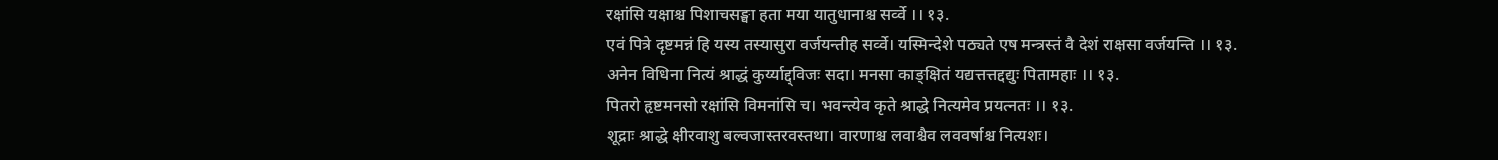रक्षांसि यक्षाश्च पिशाचसङ्घा हता मया यातुधानाश्च सर्व्वे ।। १३.
एवं पित्रे दृष्टमन्नं हि यस्य तस्यासुरा वर्जयन्तीह सर्व्वे। यस्मिन्देशे पठ्यते एष मन्त्रस्तं वै देशं राक्षसा वर्जयन्ति ।। १३.
अनेन विधिना नित्यं श्राद्धं कुर्य्याद्द्विजः सदा। मनसा काङ्क्षितं यद्यत्तत्तद्दद्युः पितामहाः ।। १३.
पितरो हृष्टमनसो रक्षांसि विमनांसि च। भवन्त्येव कृते श्राद्धे नित्यमेव प्रयत्नतः ।। १३.
शूद्राः श्राद्धे क्षीरवाशु बल्वजास्तरवस्तथा। वारणाश्च लवाश्चैव लववर्षाश्च नित्यशः।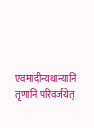एवमादीन्यथान्यानि तृणानि परिवर्जयेत्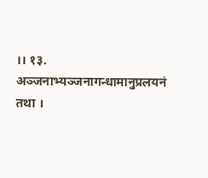।। १३.
अञ्जनाभ्यञ्जनागन्धामानुप्रलयनं तथा ।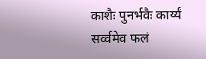काशैः पुनर्भवैः कार्य्यं सर्व्वमेव फलं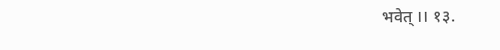भवेत् ।। १३.